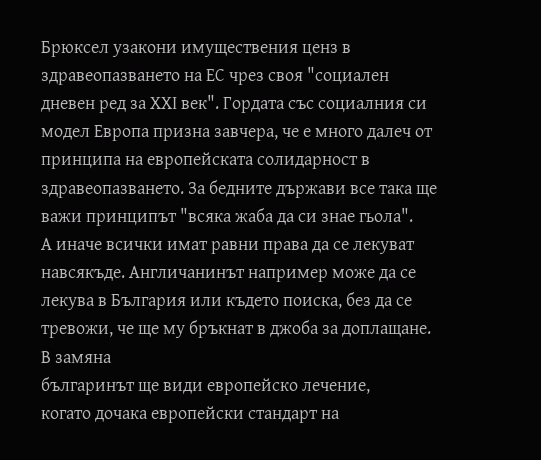Брюксел узакони имуществения ценз в здравеопазването на ЕС чрез своя "социален дневен ред за ХХI век". Гордата със социалния си модел Европа призна завчера, че е много далеч от принципа на европейската солидарност в здравеопазването. За бедните държави все така ще важи принципът "всяка жаба да си знае гьола".
А иначе всички имат равни права да се лекуват навсякъде. Англичанинът например може да се лекува в България или където поиска, без да се тревожи, че ще му бръкнат в джоба за доплащане. В замяна
българинът ще види европейско лечение,
когато дочака европейски стандарт на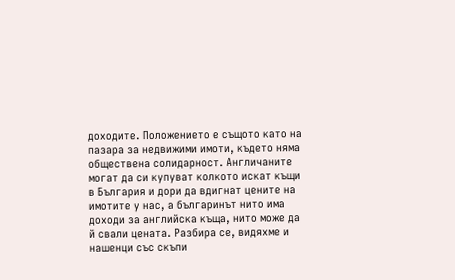доходите. Положението е същото като на пазара за недвижими имоти, където няма обществена солидарност. Англичаните могат да си купуват колкото искат къщи в България и дори да вдигнат цените на имотите у нас, а българинът нито има доходи за английска къща, нито може да й свали цената. Разбира се, видяхме и нашенци със скъпи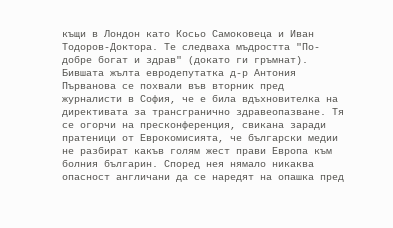къщи в Лондон като Косьо Самоковеца и Иван Тодоров-Доктора. Те следваха мъдростта "По-добре богат и здрав" (докато ги гръмнат).
Бившата жълта евродепутатка д-р Антония Първанова се похвали във вторник пред журналисти в София, че е била вдъхновителка на директивата за трансгранично здравеопазване. Тя се огорчи на пресконференция, свикана заради пратеници от Еврокомисията, че български медии не разбират какъв голям жест прави Европа към болния българин. Според нея нямало никаква опасност англичани да се наредят на опашка пред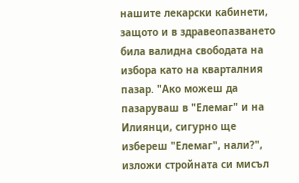нашите лекарски кабинети, защото и в здравеопазването била валидна свободата на избора като на кварталния пазар. "Ако можеш да пазаруваш в "Елемаг" и на Илиянци, сигурно ще избереш "Елемаг", нали?", изложи стройната си мисъл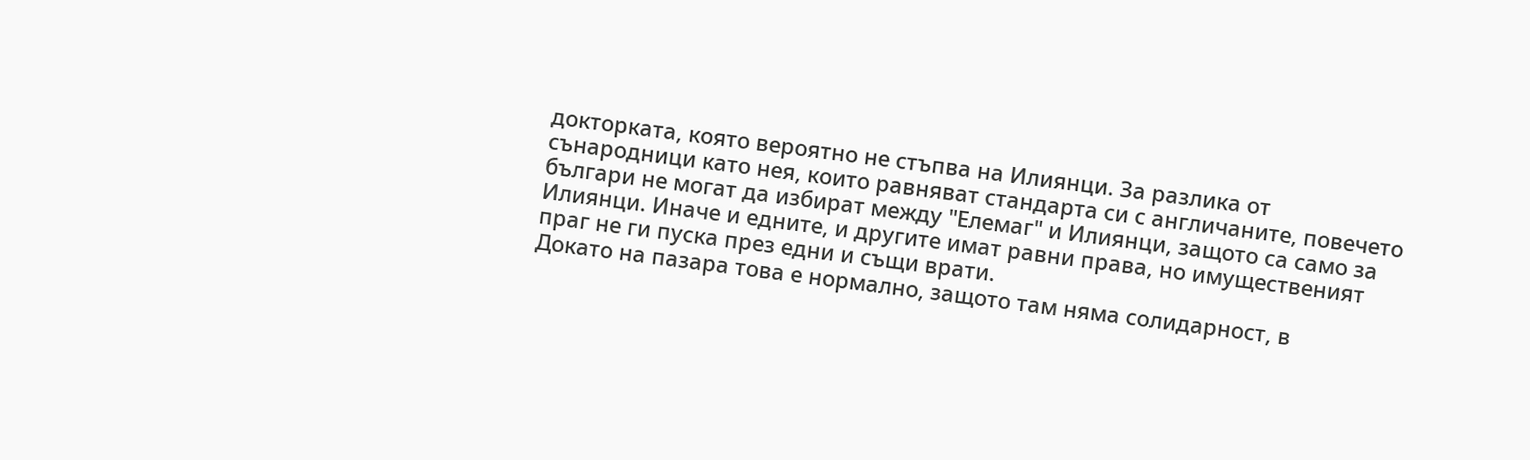докторката, която вероятно не стъпва на Илиянци. За разлика от сънародници като нея, които равняват стандарта си с англичаните, повечето българи не могат да избират между "Елемаг" и Илиянци, защото са само за Илиянци. Иначе и едните, и другите имат равни права, но имущественият праг не ги пуска през едни и същи врати.
Докато на пазара това е нормално, защото там няма солидарност, в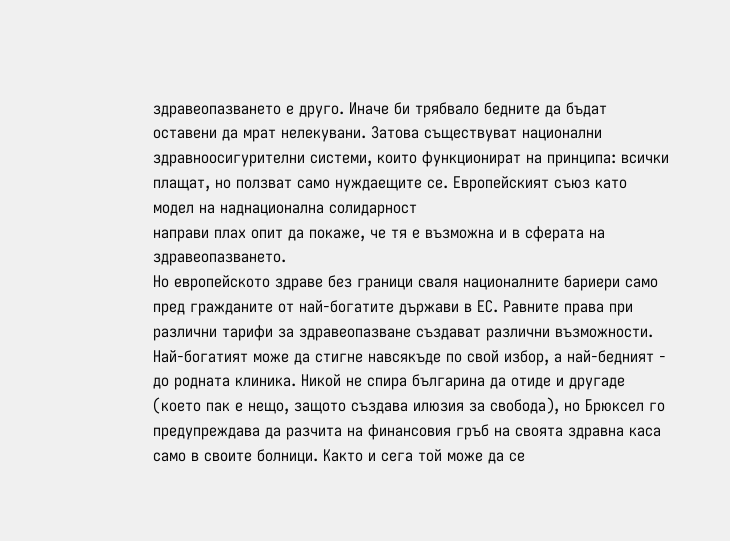здравеопазването е друго. Иначе би трябвало бедните да бъдат оставени да мрат нелекувани. Затова съществуват национални здравноосигурителни системи, които функционират на принципа: всички плащат, но ползват само нуждаещите се. Европейският съюз като
модел на наднационална солидарност
направи плах опит да покаже, че тя е възможна и в сферата на здравеопазването.
Но европейското здраве без граници сваля националните бариери само пред гражданите от най-богатите държави в ЕС. Равните права при различни тарифи за здравеопазване създават различни възможности. Най-богатият може да стигне навсякъде по свой избор, а най-бедният - до родната клиника. Никой не спира българина да отиде и другаде (което пак е нещо, защото създава илюзия за свобода), но Брюксел го предупреждава да разчита на финансовия гръб на своята здравна каса само в своите болници. Както и сега той може да се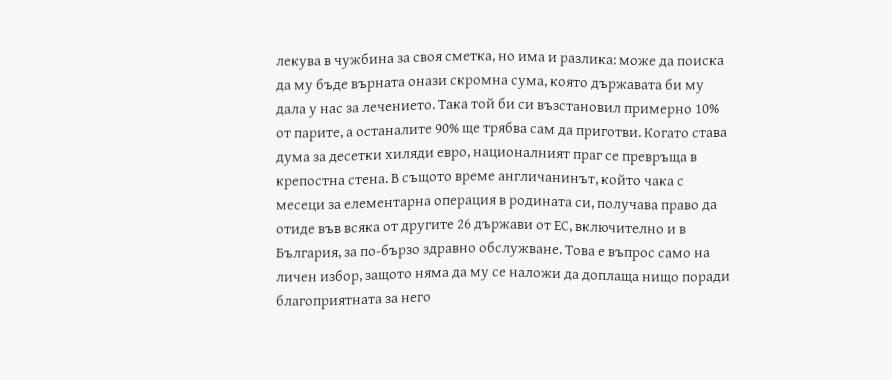лекува в чужбина за своя сметка, но има и разлика: може да поиска да му бъде върната онази скромна сума, която държавата би му дала у нас за лечението. Така той би си възстановил примерно 10% от парите, а останалите 90% ще трябва сам да приготви. Когато става дума за десетки хиляди евро, националният праг се превръща в крепостна стена. В същото време англичанинът, който чака с месеци за елементарна операция в родината си, получава право да отиде във всяка от другите 26 държави от ЕС, включително и в България, за по-бързо здравно обслужване. Това е въпрос само на личен избор, защото няма да му се наложи да доплаща нищо поради благоприятната за него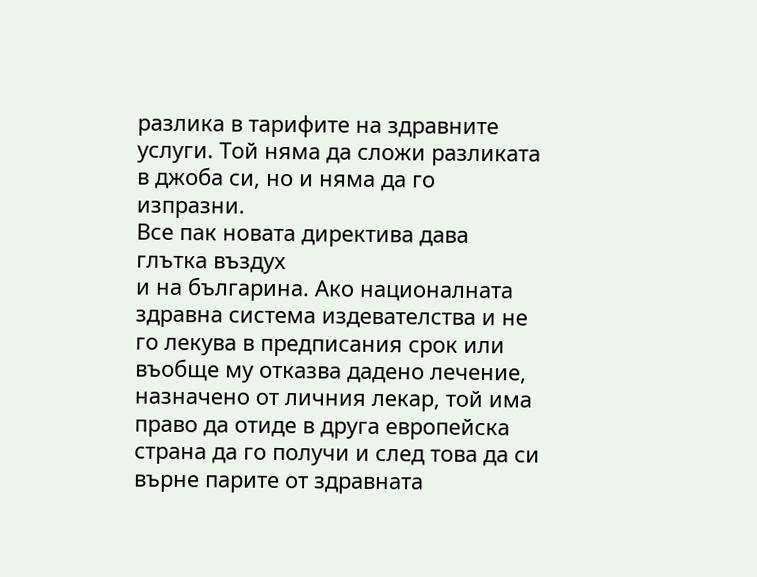разлика в тарифите на здравните услуги. Той няма да сложи разликата в джоба си, но и няма да го изпразни.
Все пак новата директива дава
глътка въздух
и на българина. Ако националната здравна система издевателства и не го лекува в предписания срок или въобще му отказва дадено лечение, назначено от личния лекар, той има право да отиде в друга европейска страна да го получи и след това да си върне парите от здравната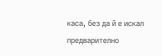каса, без да й е искал предварително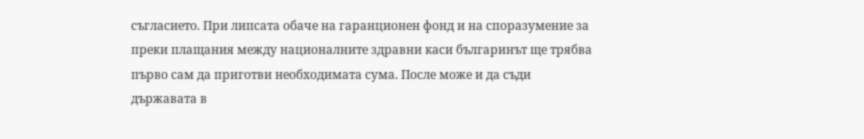съгласието. При липсата обаче на гаранционен фонд и на споразумение за преки плащания между националните здравни каси българинът ще трябва първо сам да приготви необходимата сума. После може и да съди държавата в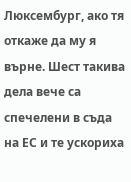Люксембург, ако тя откаже да му я върне. Шест такива дела вече са спечелени в съда на ЕС и те ускориха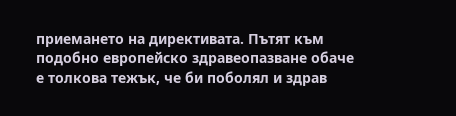приемането на директивата. Пътят към подобно европейско здравеопазване обаче е толкова тежък, че би поболял и здрав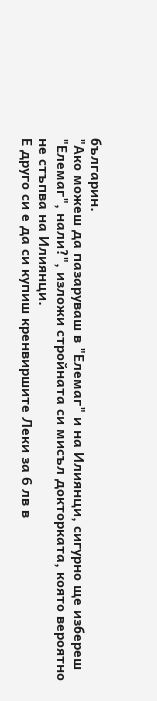българин.
"Ако можеш да пазаруваш в "Елемаг" и на Илиянци, сигурно ще избереш "Елемаг", нали?", изложи стройната си мисъл докторката, която вероятно не стъпва на Илиянци.
Е друго си е да си купиш кренвиршите Леки за 6 лв в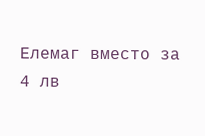Елемаг вместо за 4 лв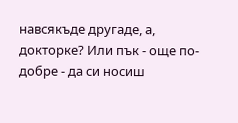навсякъде другаде, а, докторке? Или пък - още по-добре - да си носиш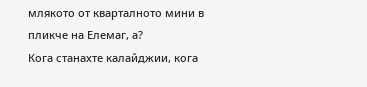млякото от кварталното мини в пликче на Елемаг, а?
Кога станахте калайджии, кога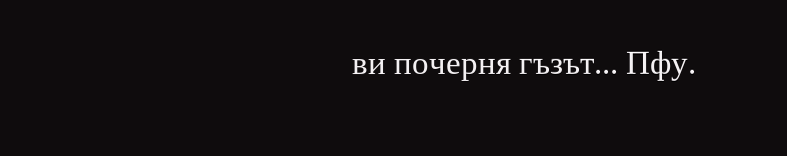ви почерня гъзът... Пфу.